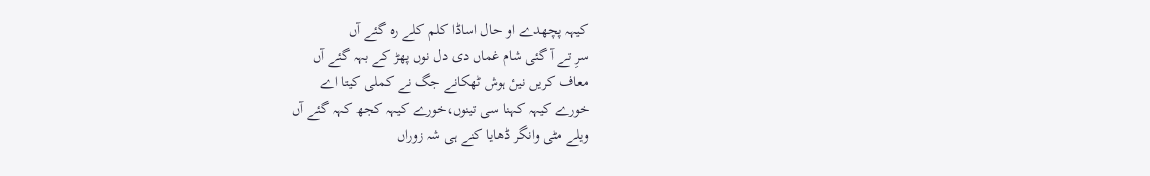کیہہ پچھدے او حال اساڈا کلم کلے رہ گئے آں
سرِ تے آ گئی شام غماں دی دل نوں پھڑ کے بہہ گئے آں
معاف کریں نیںٔ ہوش ٹھکانے جگ نے کملی کیتا اے
خورے کیہہ کہنا سی تینوں،خورے کیہہ کجھ کہہ گئے آں
ویلے مٹی وانگر ڈھایا کنے ہی شہ زوراں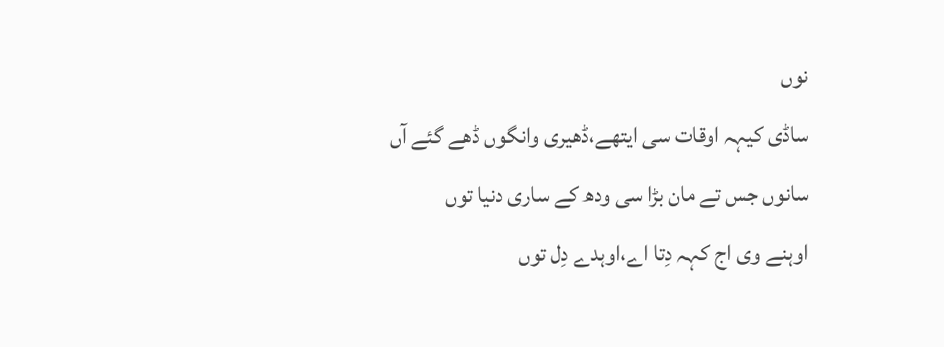نوں
ساڈی کیہہ اوقات سی ایتھے،ڈھیری وانگوں ڈھے گئے آں
سانوں جس تے مان بڑا سی ودھ کے ساری دنیا توں
اوہنے وی اج کہہ دِتا اے،اوہدے دِل توں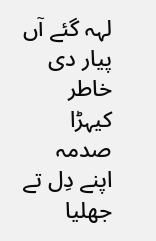لہہ گئے آں
پیار دی خاطر کیہڑا صدمہ اپنے دِل تے جھلیا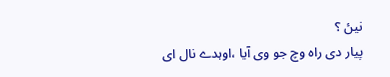نیںٔ ؟
پیار دی راہ وچ جو وی آیا ،اوہدے نال ای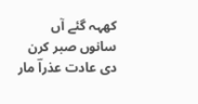کھہہ گئے آں
سانوں صبر کرن دی عادت عذراؔ مار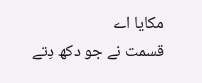مکایا اے
قسمت نے جو دکھ دِتے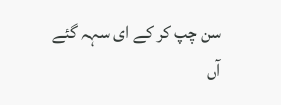سن چپ کر کے ای سہہ گئے آں